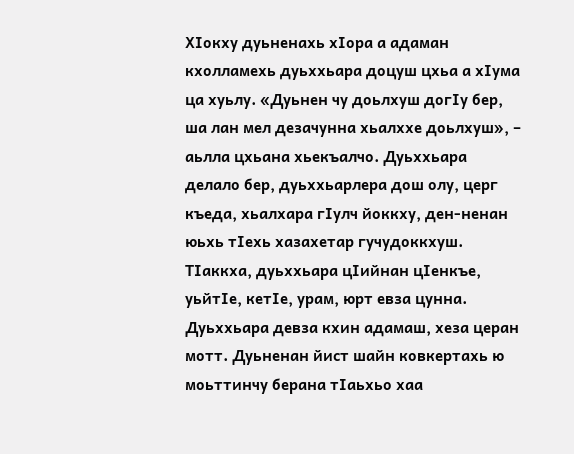ХIокху дуьненахь хIора а адаман кхолламехь дуьххьара доцуш цхьа а хIума ца хуьлу. «Дуьнен чу доьлхуш догIу бер, ша лан мел дезачунна хьалххе доьлхуш», – аьлла цхьана хьекъалчо. Дуьххьара делало бер, дуьххьарлера дош олу, церг къеда, хьалхара гIулч йоккху, ден-ненан юьхь тIехь хазахетар гучудоккхуш. ТIаккха, дуьххьара цIийнан цIенкъе, уьйтIе, кетIе, урам, юрт евза цунна. Дуьххьара девза кхин адамаш, хеза церан мотт. Дуьненан йист шайн ковкертахь ю моьттинчу берана тIаьхьо хаа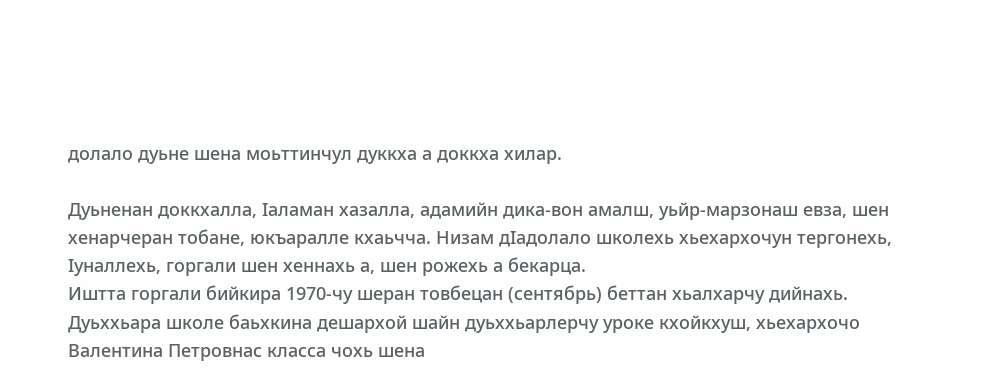долало дуьне шена моьттинчул дуккха а доккха хилар.

Дуьненан доккхалла, Iаламан хазалла, адамийн дика-вон амалш, уьйр-марзонаш евза, шен хенарчеран тобане, юкъаралле кхаьчча. Низам дIадолало школехь хьехархочун тергонехь, Iуналлехь, горгали шен хеннахь а, шен рожехь а бекарца.
Иштта горгали бийкира 1970-чу шеран товбецан (сентябрь) беттан хьалхарчу дийнахь. Дуьххьара школе баьхкина дешархой шайн дуьххьарлерчу уроке кхойкхуш, хьехархочо Валентина Петровнас класса чохь шена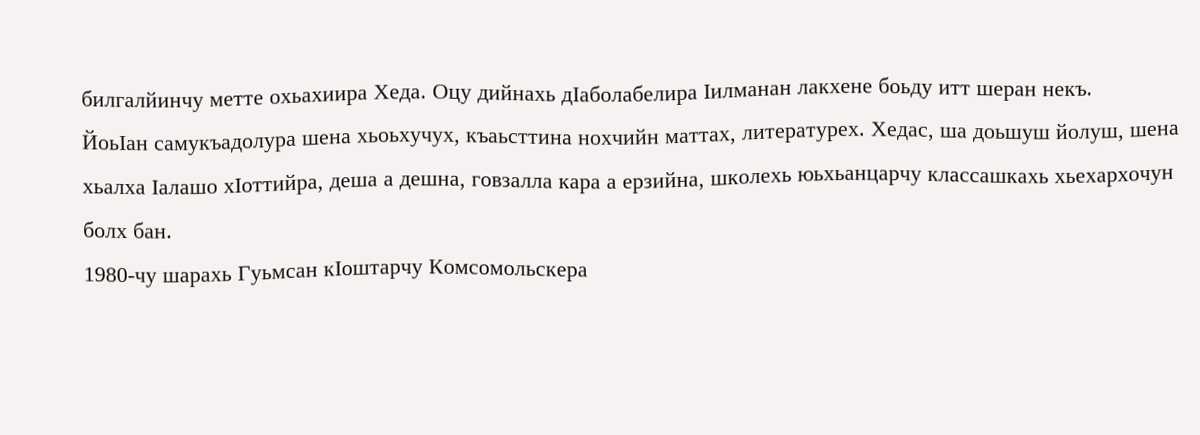билгалйинчу метте охьахиира Хеда. Оцу дийнахь дIаболабелира Iилманан лакхене боьду итт шеран некъ.
ЙоьIан самукъадолура шена хьоьхучух, къаьсттина нохчийн маттах, литературех. Хедас, ша доьшуш йолуш, шена хьалха Iалашо хIоттийра, деша а дешна, говзалла кара а ерзийна, школехь юьхьанцарчу классашкахь хьехархочун болх бан.
1980-чу шарахь Гуьмсан кIоштарчу Комсомольскера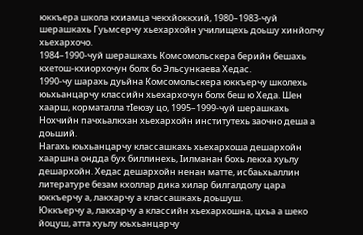юккъера школа кхиамца чекхйоккхий, 1980–1983-чуй шерашкахь Гуьмсерчу хьехархойн училищехь доьшу хинйолчу хьехархочо.
1984–1990-чуй шерашкахь Комсомольскера берийн бешахь кхетош-кхиорхочун болх бо Эльсункаева Хедас.
1990-чу шарахь дуьйна Комсомольскера юккъерчу школехь юьхьанцарчу классийн хьехархочун болх беш ю Хеда. Шен хаарш, корматалла тIеюзу цо, 1995–1999-чуй шерашкахь Нохчийн пачхьалкхан хьехархойн институтехь заочно деша а доьший.
Нагахь юьхьанцарчу классашкахь хьехархоша дешархойн хааршна ондда бух биллинехь, Iилманан бохь лекха хуьлу дешархойн. Хедас дешархойн ненан матте, исбаьхьаллин литературе безам кхоллар дика хилар билгалдолу цара юккъерчу а, лакхарчу а классашкахь доьшуш.
Юккъерчу а, лакхарчу а классийн хьехархошна, цхьа а шеко йоцуш, атта хуьлу юьхьанцарчу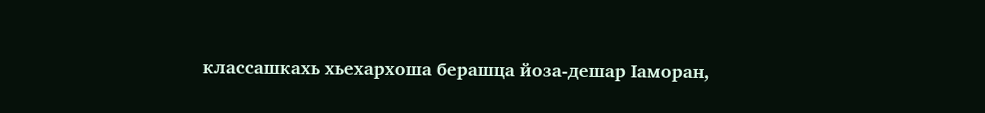классашкахь хьехархоша берашца йоза-дешар Iаморан,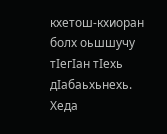кхетош-кхиоран болх оьшшучу тIегIан тIехь дIабаьхьнехь.
Хеда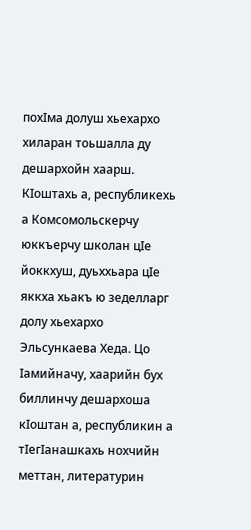похIма долуш хьехархо хиларан тоьшалла ду дешархойн хаарш. КIоштахь а, республикехь а Комсомольскерчу юккъерчу школан цIе йоккхуш, дуьххьара цIе яккха хьакъ ю зеделларг долу хьехархо Эльсункаева Хеда. Цо Iамийначу, хаарийн бух биллинчу дешархоша кIоштан а, республикин а тIегIанашкахь нохчийн меттан, литературин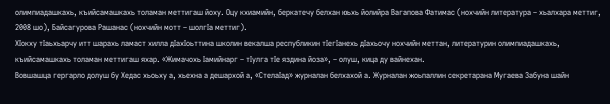олимпиадашкахь, къийсамашкахь толаман меттигаш йоху. Оцу кхиамийн, беркатечу белхан юьхь йолийра Вагапова Фатимас (нохчийн литература – хьалхара меттиг, 2008 шо), Байсагурова Рашанас (нохчийн мотт – шолгIа меттиг).
ХIокху тIаьхьарчу итт шарахь ламаст хилла дIахIоьттина школин векалша республикин тIегIанехь дIахьочу нохчийн меттан, литературин олимпиадашкахь, къийсамашкахь толаман меттигаш яхар. «Жимачохь Iамийнарг – тIулга тIе яздина йоза», – олуш, кица ду вайнехан.
Вовшашца гергарло долуш бу Хедас хьоьху а, хьехна а дешархой а, «СтелаIад» журналан белхахой а. Журналан жоьпаллин секретарана Мугаева Забуна шайн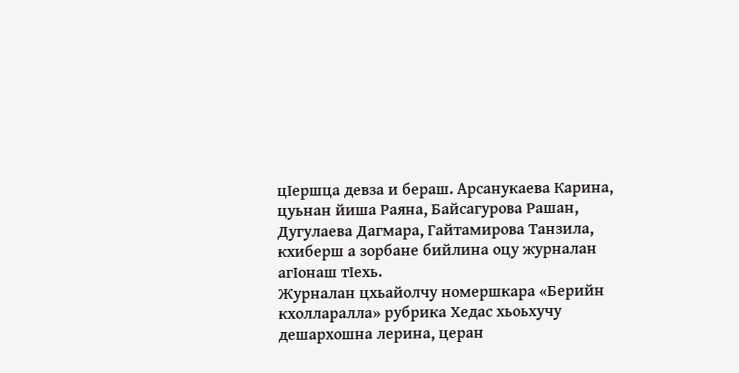цIершца девза и бераш. Арсанукаева Карина, цуьнан йиша Раяна, Байсагурова Рашан, Дугулаева Дагмара, Гайтамирова Танзила, кхиберш а зорбане бийлина оцу журналан агIонаш тIехь.
Журналан цхьайолчу номершкара «Берийн кхолларалла» рубрика Хедас хьоьхучу дешархошна лерина, церан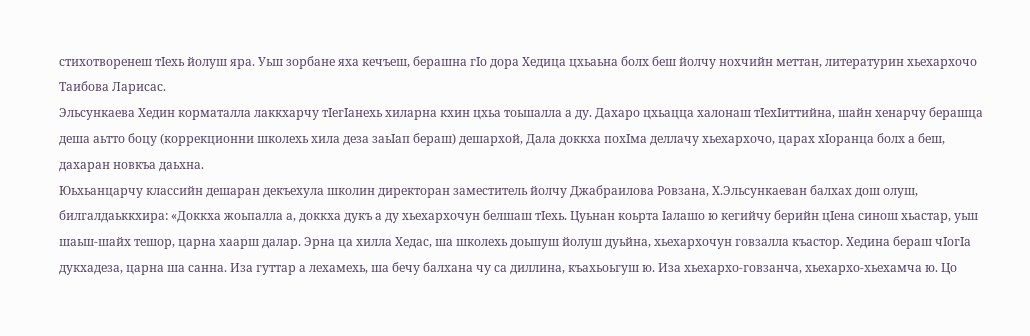стихотворенеш тIехь йолуш яра. Уьш зорбане яха кечъеш, берашна гIо дора Хедица цхьаьна болх беш йолчу нохчийн меттан, литературин хьехархочо Таибова Ларисас.
Эльсункаева Хедин корматалла лаккхарчу тIегIанехь хиларна кхин цхьа тоьшалла а ду. Дахаро цхьацца халонаш тIехIиттийна, шайн хенарчу берашца деша аьтто боцу (коррекционни школехь хила деза заьIап бераш) дешархой, Дала доккха похIма деллачу хьехархочо, царах хIоранца болх а беш, дахаран новкъа даьхна.
Юьхьанцарчу классийн дешаран декъехула школин директоран заместитель йолчу Джабраилова Ровзана, Х.Эльсункаеван балхах дош олуш, билгалдаьккхира: «Доккха жоьпалла а, доккха дукъ а ду хьехархочун белшаш тIехь. Цуьнан коьрта Iалашо ю кегийчу берийн цIена синош хьастар, уьш шаьш-шайх тешор, царна хаарш далар. Эрна ца хилла Хедас, ша школехь доьшуш йолуш дуьйна, хьехархочун говзалла къастор. Хедина бераш чIогIа дукхадеза, царна ша санна. Иза гуттар а лехамехь, ша бечу балхана чу са диллина, къахьоьгуш ю. Иза хьехархо-говзанча, хьехархо-хьехамча ю. Цо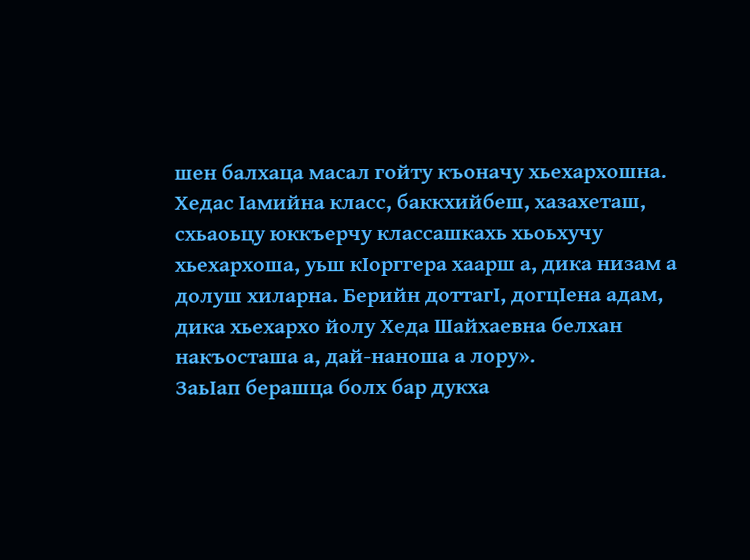шен балхаца масал гойту къоначу хьехархошна. Хедас Iамийна класс, баккхийбеш, хазахеташ, схьаоьцу юккъерчу классашкахь хьоьхучу хьехархоша, уьш кIорггера хаарш а, дика низам а долуш хиларна. Берийн доттагI, догцIена адам, дика хьехархо йолу Хеда Шайхаевна белхан накъосташа а, дай-наноша а лору».
ЗаьIап берашца болх бар дукха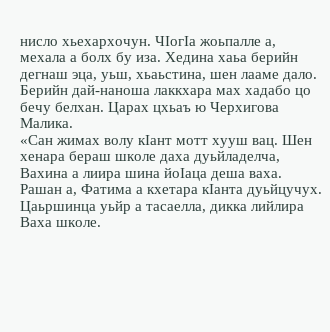нисло хьехархочун. ЧIогIа жоьпалле а, мехала а болх бу иза. Хедина хаьа берийн дегнаш эца, уьш, хьаьстина, шен лааме дало. Берийн дай-наноша лаккхара мах хадабо цо бечу белхан. Царах цхьаъ ю Черхигова Малика.
«Сан жимах волу кIант мотт хууш вац. Шен хенара бераш школе даха дуьйладелча, Вахина а лиира шина йоIаца деша ваха. Рашан а, Фатима а кхетара кIанта дуьйцучух. Цаьршинца уьйр а тасаелла, дикка лийлира Ваха школе.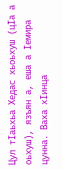Цул тIаьхьа Хедас хьоьхуш (цIа а оьхуш), язъян а, еша а Iемира цунна. Ваха хIинца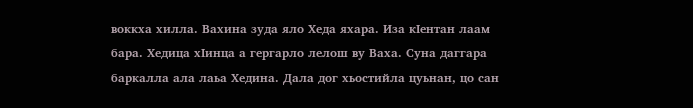воккха хилла. Вахина зуда яло Хеда яхара. Иза кIентан лаам бара. Хедица хIинца а гергарло лелош ву Ваха. Суна даггара баркалла ала лаьа Хедина. Дала дог хьостийла цуьнан, цо сан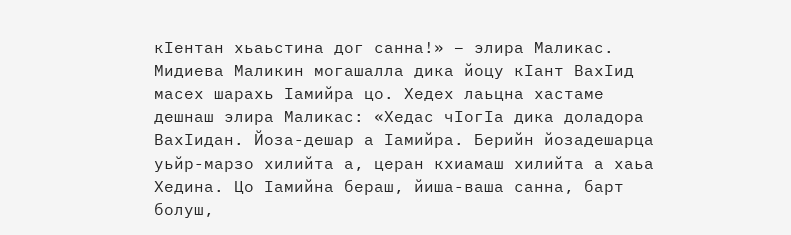кIентан хьаьстина дог санна!» – элира Маликас.
Мидиева Маликин могашалла дика йоцу кIант ВахIид масех шарахь Iамийра цо. Хедех лаьцна хастаме дешнаш элира Маликас: «Хедас чIогIа дика доладора ВахIидан. Йоза-дешар а Iамийра. Берийн йозадешарца уьйр-марзо хилийта а, церан кхиамаш хилийта а хаьа Хедина. Цо Iамийна бераш, йиша-ваша санна, барт болуш,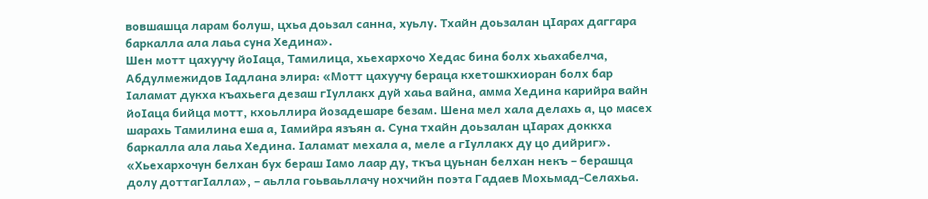вовшашца ларам болуш, цхьа доьзал санна, хуьлу. Тхайн доьзалан цIарах даггара баркалла ала лаьа суна Хедина».
Шен мотт цахуучу йоIаца, Тамилица, хьехархочо Хедас бина болх хьахабелча, Абдулмежидов Iадлана элира: «Мотт цахуучу бераца кхетошкхиоран болх бар Iаламат дукха къахьега дезаш гIуллакх дуй хаьа вайна, амма Хедина карийра вайн йоIаца бийца мотт, кхоьллира йозадешаре безам. Шена мел хала делахь а, цо масех шарахь Тамилина еша а, Iамийра язъян а. Суна тхайн доьзалан цIарах доккха баркалла ала лаьа Хедина. Iаламат мехала а, меле а гIуллакх ду цо дийриг».
«Хьехархочун белхан бух бераш Iамо лаар ду, ткъа цуьнан белхан некъ – берашца долу доттагIалла», – аьлла гоьваьллачу нохчийн поэта Гадаев Мохьмад-Селахьа.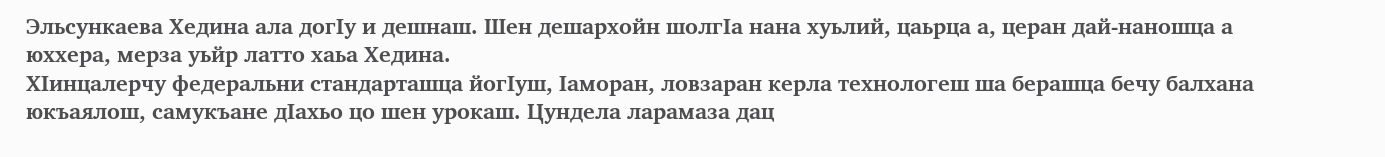Эльсункаева Хедина ала догIу и дешнаш. Шен дешархойн шолгIа нана хуьлий, цаьрца а, церан дай-наношца а юххера, мерза уьйр латто хаьа Хедина.
ХIинцалерчу федеральни стандарташца йогIуш, Iаморан, ловзаран керла технологеш ша берашца бечу балхана юкъаялош, самукъане дIахьо цо шен урокаш. Цундела ларамаза дац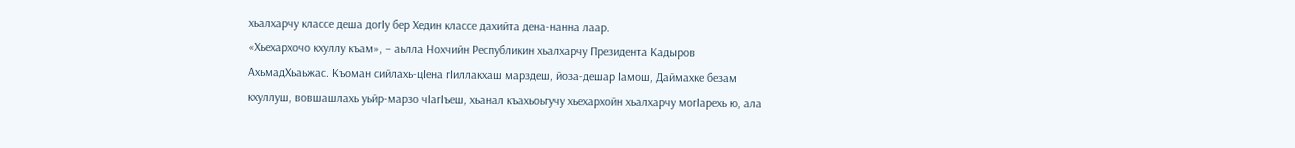хьалхарчу классе деша догIу бер Хедин классе дахийта дена-нанна лаар.
«Хьехархочо кхуллу къам», – аьлла Нохчийн Республикин хьалхарчу Президента Кадыров АхьмадХьаьжас. Къоман сийлахь-цIена гIиллакхаш марздеш, йоза-дешар Iамош, Даймахке безам кхуллуш, вовшашлахь уьйр-марзо чIагIъеш, хьанал къахьоьгучу хьехархойн хьалхарчу могIарехь ю, ала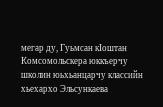мегар ду, Гуьмсан кIоштан Комсомольскера юккъерчу школин юьхьанцарчу классийн хьехархо Эльсункаева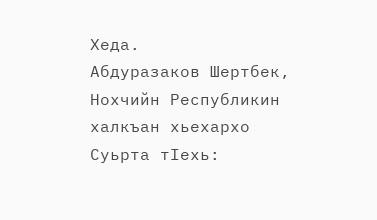Хеда.
Абдуразаков Шертбек, Нохчийн Республикин халкъан хьехархо
Суьрта тIехь: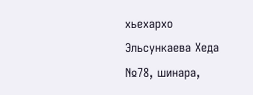хьехархо Эльсункаева Хеда
№78, шинара,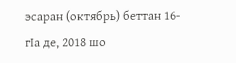эсаран (октябрь) беттан 16-гIа де, 2018 шо